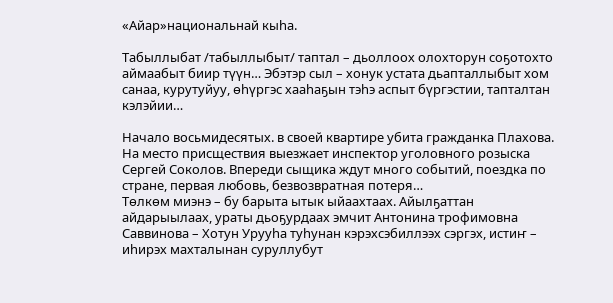«Айар»национальнай кыһа.

Табыллыбат /табыллыбыт/ таптал – дьоллоох олохторун соҕотохто аймаабыт биир түүн… Эбэтэр сыл – хонук устата дьапталлыбыт хом санаа, курутуйуу, өһүргэс хааһаҕын тэһэ аспыт бүргэстии, тапталтан кэлэйии…

Начало восьмидесятых. в своей квартире убита гражданка Плахова. На место присществия выезжает инспектор уголовного розыска Сергей Соколов. Впереди сыщика ждут много событий, поездка по стране, первая любовь, безвозвратная потеря…
Төлкөм миэнэ – бу барыта ытык ыйаахтаах. Айылҕаттан айдарыылаах, ураты дьоҕурдаах эмчит Антонина трофимовна Саввинова – Хотун Урууһа туһунан кэрэхсэбиллээх сэргэх, истиҥ – иһирэх махталынан суруллубут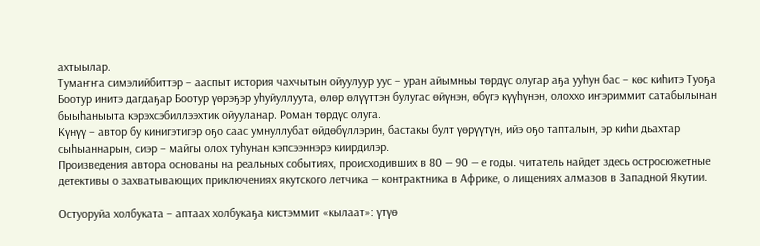ахтыылар.
Тумаҥҥа симэлийбиттэр – ааспыт история чахчытын ойуулуур уус – уран айымньы төрдүс олугар аҕа ууһун бас – көс киһитэ Туоҕа Боотур инитэ дагдаҕар Боотур үөрэҕэр уһуйуллуута, өлөр өлүүттэн булугас өйүнэн, өбүгэ күүһүнэн, олоххо иҥэриммит сатабылынан быыһаныыта кэрэхсэбиллээхтик ойууланар. Роман төрдүс олуга.
Күнүү – автор бу кинигэтигэр оҕо саас умнуллубат өйдөбүллэрин, бастакы булт үөрүүтүн, ийэ оҕо тапталын, эр киһи дьахтар сыһыаннарын, сиэр – майгы олох туһунан кэпсээннэрэ киирдилэр.
Произведения автора основаны на реальных событиях, происходивших в 80 — 90 — е годы. читатель найдет здесь остросюжетные детективы о захватывающих приключениях якутского летчика — контрактника в Африке, о лищениях алмазов в Западной Якутии.

Остуоруйа холбуката – аптаах холбукаҕа кистэммит «кылаат»: үтүө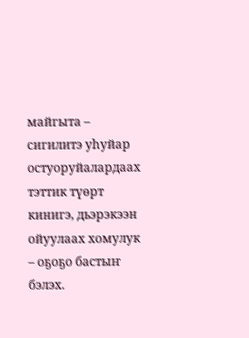майгыта – сигилитэ уһуйар остуоруйалардаах тэттик түөрт кинигэ, дьэрэкээн ойуулаах хомулук – оҕоҕо бастыҥ бэлэх.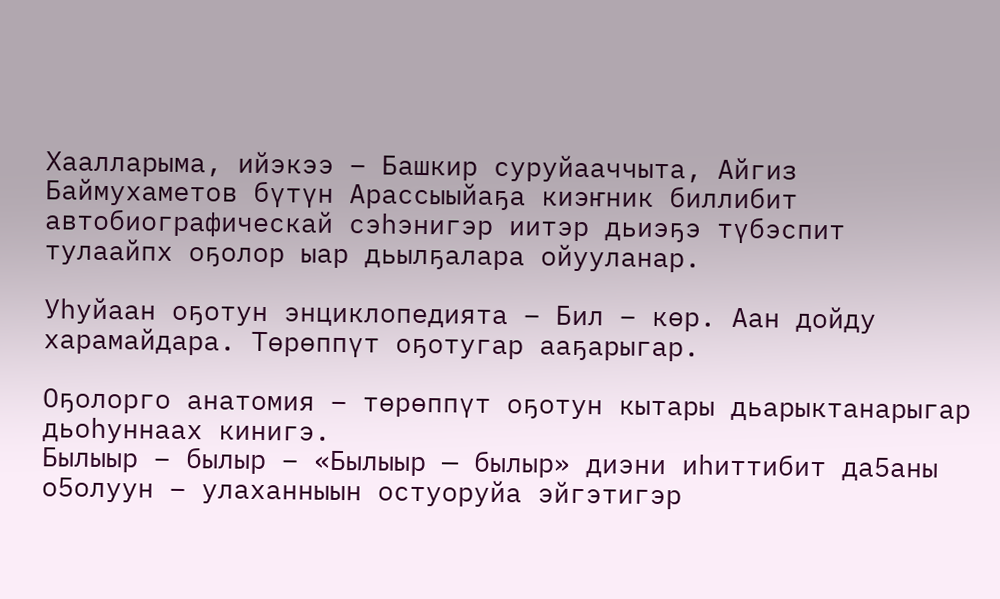Хаалларыма, ийэкээ – Башкир суруйааччыта, Айгиз Баймухаметов бүтүн Арассыыйаҕа киэҥник биллибит автобиографическай сэһэнигэр иитэр дьиэҕэ түбэспит тулаайпх оҕолор ыар дьылҕалара ойууланар.

Уһуйаан оҕотун энциклопедията – Бил – көр. Аан дойду харамайдара. Төрөппүт оҕотугар ааҕарыгар.

Оҕолорго анатомия – төрөппүт оҕотун кытары дьарыктанарыгар дьоһуннаах кинигэ.
Былыыр – былыр – «Былыыр — былыр» диэни иһиттибит да5аны о5олуун – улаханныын остуоруйа эйгэтигэр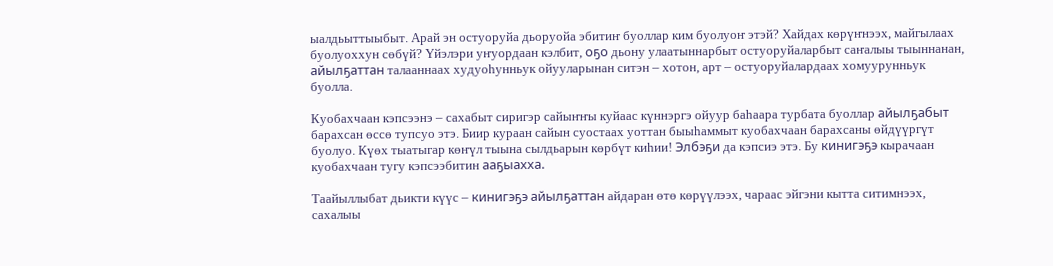ыалдьыттыыбыт. Арай эн остуоруйа дьоруойа эбитиҥ буоллар ким буолуоҥ этэй? Хайдах көрүҥнээх, майгылаах буолуоххун сөбүй? Үйэлэри уҥуордаан кэлбит, оҕо дьону улаатыннарбыт остуоруйаларбыт саҥалыы тыыннанан, айылҕаттан талааннаах худуоһунньук ойууларынан ситэн – хотон, арт – остуоруйалардаах хомуурунньук буолла.

Куобахчаан кэпсээнэ – сахабыт сиригэр сайыҥҥы куйаас күннэргэ ойуур баһаара турбата буоллар айылҕабыт барахсан өссө тупсуо этэ. Биир кураан сайын суостаах уоттан быыһаммыт куобахчаан барахсаны өйдүүргүт буолуо. Күөх тыатыгар көҥүл тыына сылдьарын көрбүт киһии! Элбэҕи да кэпсиэ этэ. Бу кинигэҕэ кырачаан куобахчаан тугу кэпсээбитин ааҕыахха.

Таайыллыбат дьикти күүс – кинигэҕэ айылҕаттан айдаран өтө көрүүлээх, чараас эйгэни кытта ситимнээх, сахалыы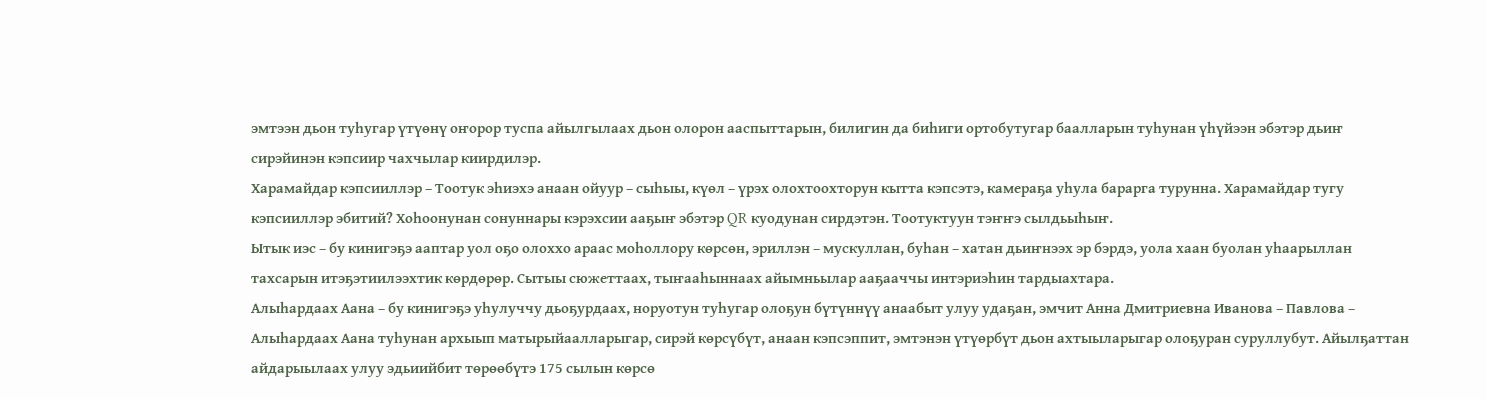эмтээн дьон туһугар үтүөнү оҥорор туспа айылгылаах дьон олорон ааспыттарын, билигин да биһиги ортобутугар баалларын туһунан үһүйээн эбэтэр дьиҥ сирэйинэн кэпсиир чахчылар киирдилэр.
Харамайдар кэпсииллэр – Тоотук эһиэхэ анаан ойуур – сыһыы, күөл – үрэх олохтоохторун кытта кэпсэтэ, камераҕа уһула барарга турунна. Харамайдар тугу кэпсииллэр эбитий? Хоһоонунан сонуннары кэрэхсии ааҕыҥ эбэтэр QR куодунан сирдэтэн. Тоотуктуун тэҥҥэ сылдьыһыҥ.
Ытык иэс – бу кинигэҕэ ааптар уол оҕо олоххо араас моһоллору көрсөн, эриллэн – мускуллан, буһан – хатан дьиҥнээх эр бэрдэ, уола хаан буолан уһаарыллан тахсарын итэҕэтиилээхтик көрдөрөр. Сытыы сюжеттаах, тыҥааһыннаах айымньылар ааҕааччы интэриэһин тардыахтара.
Алыһардаах Аана – бу кинигэҕэ уһулуччу дьоҕурдаах, норуотун туһугар олоҕун бүтүннүү анаабыт улуу удаҕан, эмчит Анна Дмитриевна Иванова – Павлова – Алыһардаах Аана туһунан архыып матырыйаалларыгар, сирэй көрсүбүт, анаан кэпсэппит, эмтэнэн үтүөрбүт дьон ахтыыларыгар олоҕуран суруллубут. Айылҕаттан айдарыылаах улуу эдьиийбит төрөөбүтэ 175 сылын көрсө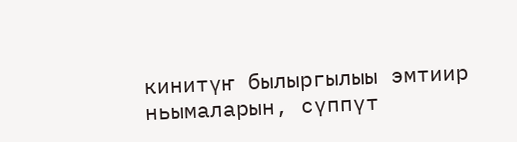кинитүҥ былыргылыы эмтиир ньымаларын, сүппүт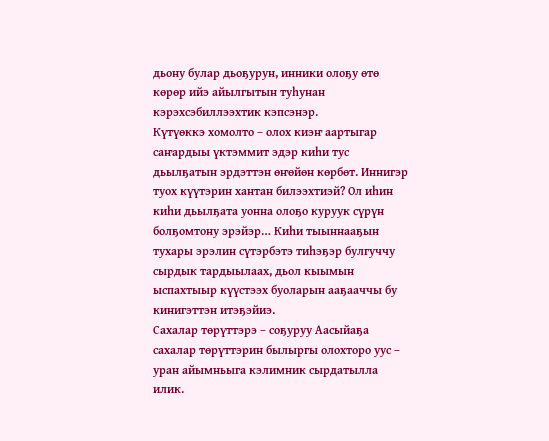дьону булар дьоҕурун, инники олоҕу өтө көрөр ийэ айылгытын туһунан кэрэхсэбиллээхтик кэпсэнэр.
Күтүөккэ хомолто – олох киэҥ аартыгар саҥардыы үктэммит эдэр киһи тус дьылҕатын эрдэттэн өҥөйөн көрбөт. Иннигэр туох күүтэрин хантан билээхтиэй? Ол иһин киһи дьылҕата уонна олоҕо куруук сүрүн болҕомтону эрэйэр… Киһи тыыннааҕын тухары эрэлин сүтэрбэтэ тиһэҕэр булгуччу сырдык тардыылаах, дьол кыымын ыспахтыыр күүстээх буоларын ааҕааччы бу кинигэттэн итэҕэйиэ.
Сахалар төрүттэрэ – соҕуруу Аасыйаҕа сахалар төрүттэрин былыргы олохторо уус – уран айымньыга кэлимник сырдатылла илик.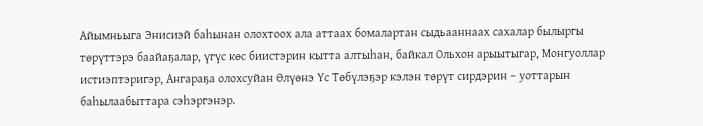Айымньыга Энисиэй баһынан олохтоох ала аттаах бомалартан сыдьааннаах сахалар былыргы төрүттэрэ баайаҕалар, үгүс көс биистэрин кытта алтыһан, байкал Ольхон арыытыгар, Монгуоллар истиэптэригэр, Ангараҕа олохсуйан Өлүөнэ Үс Төбүлэҕэр кэлэн төрүт сирдэрин – уоттарын баһылаабыттара сэһэргэнэр.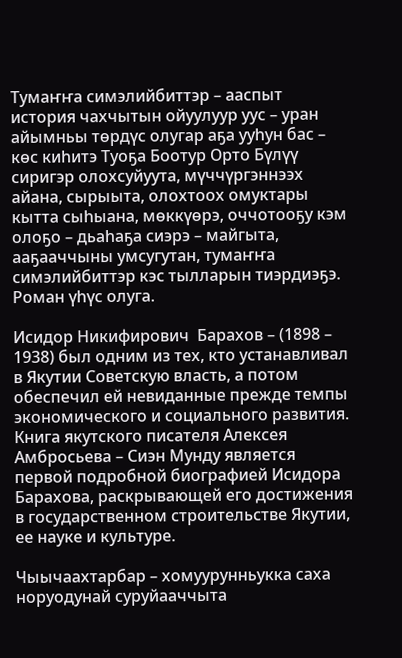Тумаҥҥа симэлийбиттэр – ааспыт история чахчытын ойуулуур уус – уран айымньы төрдүс олугар аҕа ууһун бас – көс киһитэ Туоҕа Боотур Орто Бүлүү сиригэр олохсуйуута, мүччүргэннээх айана, сырыыта, олохтоох омуктары кытта сыһыана, мөккүөрэ, оччотооҕу кэм олоҕо – дьаһаҕа сиэрэ – майгыта, ааҕааччыны умсугутан, тумаҥҥа симэлийбиттэр кэс тылларын тиэрдиэҕэ. Роман үһүс олуга.

Исидор Никифирович  Барахов – (1898 – 1938) был одним из тех, кто устанавливал в Якутии Советскую власть, а потом обеспечил ей невиданные прежде темпы экономического и социального развития. Книга якутского писателя Алексея Амбросьева – Сиэн Мунду является первой подробной биографией Исидора Барахова, раскрывающей его достижения в государственном строительстве Якутии, ее науке и культуре.

Чыычаахтарбар – хомуурунньукка саха норуодунай суруйааччыта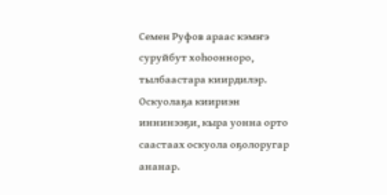Семен Руфов араас кэмҥэ суруйбут хоһоонноро, тылбаастара киирдилэр. Оскуолаҕа киириэн иннинээҕи, кыра уонна орто саастаах оскуола оҕолоругар ананар.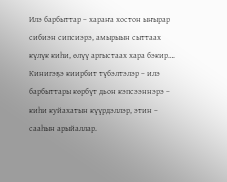Илэ барбыттар – хараҥа хостон ыҥырар сибиэн сипсиэрэ, амырыын сыттаах күлүк киһи, өлүү аргыстаах хара бэкир…. Кинигэҕэ киирбит түбэлтэлэр – илэ барбыттары көрбүт дьон кэпсээннэрэ – киһи куйахатын күүрдэллэр, этин – сааһын арыйаллар.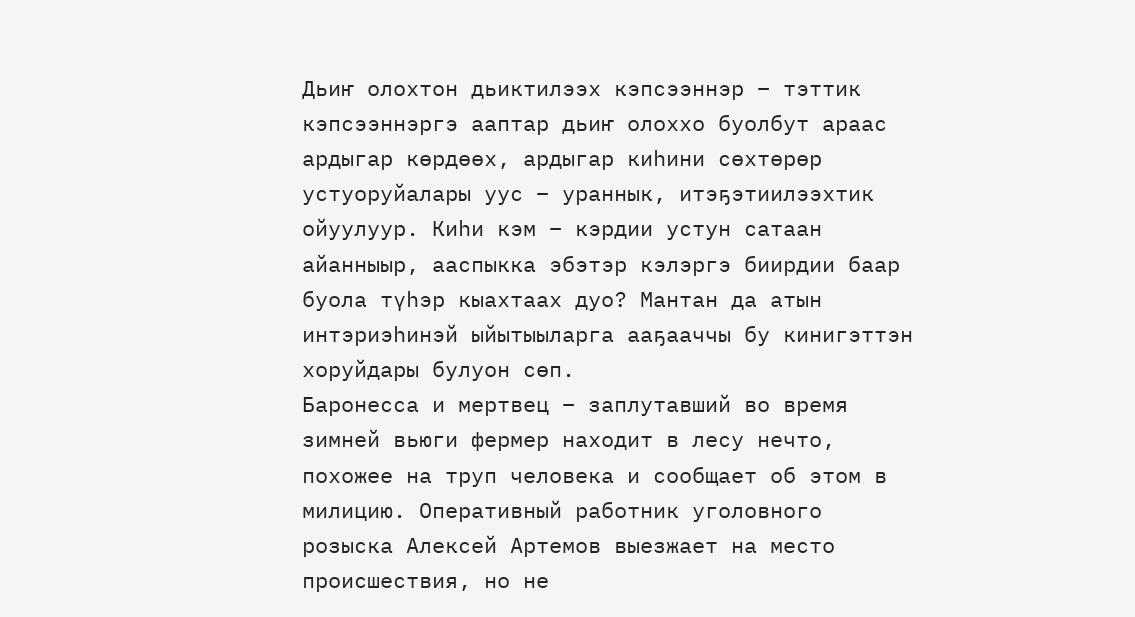Дьиҥ олохтон дьиктилээх кэпсээннэр – тэттик кэпсээннэргэ ааптар дьиҥ олоххо буолбут араас ардыгар көрдөөх, ардыгар киһини сөхтөрөр устуоруйалары уус – ураннык, итэҕэтиилээхтик ойуулуур. Киһи кэм – кэрдии устун сатаан айанныыр, ааспыкка эбэтэр кэлэргэ биирдии баар буола түһэр кыахтаах дуо? Мантан да атын интэриэһинэй ыйытыыларга ааҕааччы бу кинигэттэн хоруйдары булуон сөп.
Баронесса и мертвец – заплутавший во время зимней вьюги фермер находит в лесу нечто, похожее на труп человека и сообщает об этом в милицию. Оперативный работник уголовного розыска Алексей Артемов выезжает на место происшествия, но не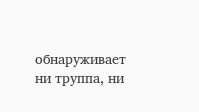обнаруживает ни труппа, ни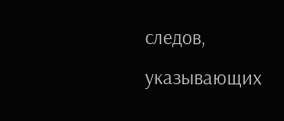следов, указывающих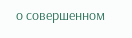о совершенном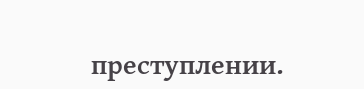преступлении.